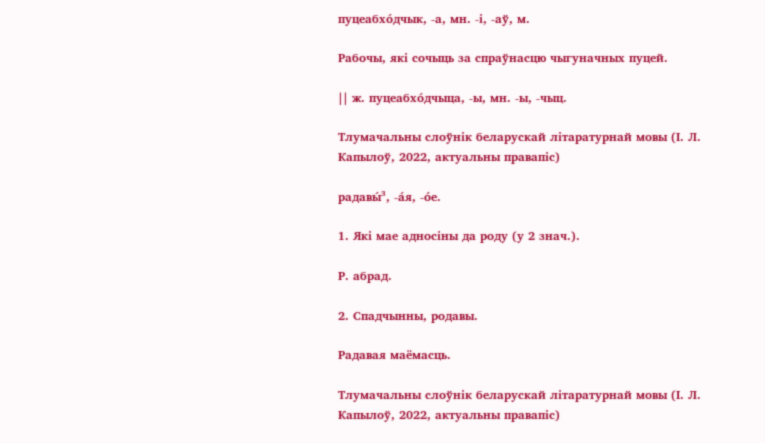пуцеабхо́дчык, -а, мн. -і, -аў, м.

Рабочы, які сочыць за спраўнасцю чыгуначных пуцей.

|| ж. пуцеабхо́дчыца, -ы, мн. -ы, -чыц.

Тлумачальны слоўнік беларускай літаратурнай мовы (І. Л. Капылоў, 2022, актуальны правапіс)

радавы́³, -а́я, -о́е.

1. Які мае адносіны да роду (у 2 знач.).

Р. абрад.

2. Спадчынны, родавы.

Радавая маёмасць.

Тлумачальны слоўнік беларускай літаратурнай мовы (І. Л. Капылоў, 2022, актуальны правапіс)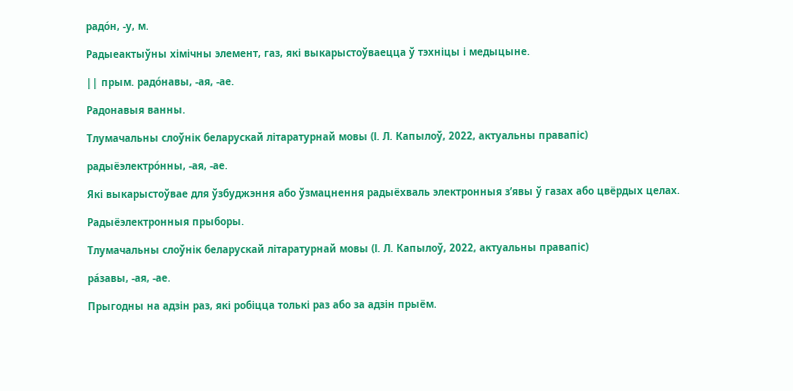радо́н, -у, м.

Радыеактыўны хімічны элемент, газ, які выкарыстоўваецца ў тэхніцы і медыцыне.

|| прым. радо́навы, -ая, -ае.

Радонавыя ванны.

Тлумачальны слоўнік беларускай літаратурнай мовы (І. Л. Капылоў, 2022, актуальны правапіс)

радыёэлектро́нны, -ая, -ае.

Які выкарыстоўвае для ўзбуджэння або ўзмацнення радыёхваль электронныя з’явы ў газах або цвёрдых целах.

Радыёэлектронныя прыборы.

Тлумачальны слоўнік беларускай літаратурнай мовы (І. Л. Капылоў, 2022, актуальны правапіс)

ра́завы, -ая, -ае.

Прыгодны на адзін раз, які робіцца толькі раз або за адзін прыём.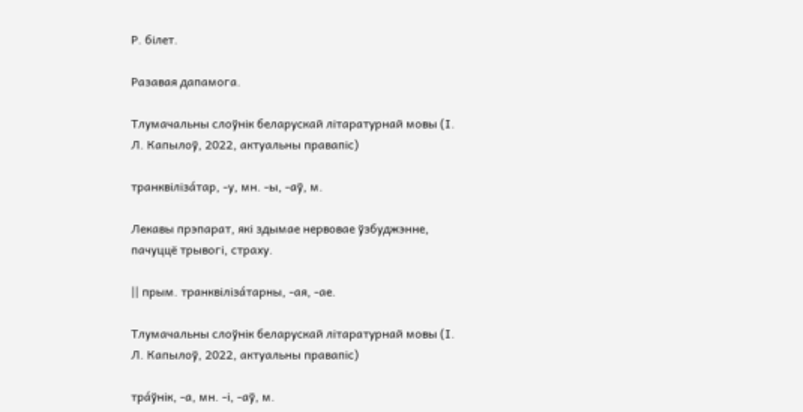Р. білет.

Разавая дапамога.

Тлумачальны слоўнік беларускай літаратурнай мовы (І. Л. Капылоў, 2022, актуальны правапіс)

транквіліза́тар, -у, мн. -ы, -аў, м.

Лекавы прэпарат, які здымае нервовае ўзбуджэнне, пачуццё трывогі, страху.

|| прым. транквіліза́тарны, -ая, -ае.

Тлумачальны слоўнік беларускай літаратурнай мовы (І. Л. Капылоў, 2022, актуальны правапіс)

тра́ўнік, -а, мн. -і, -аў, м.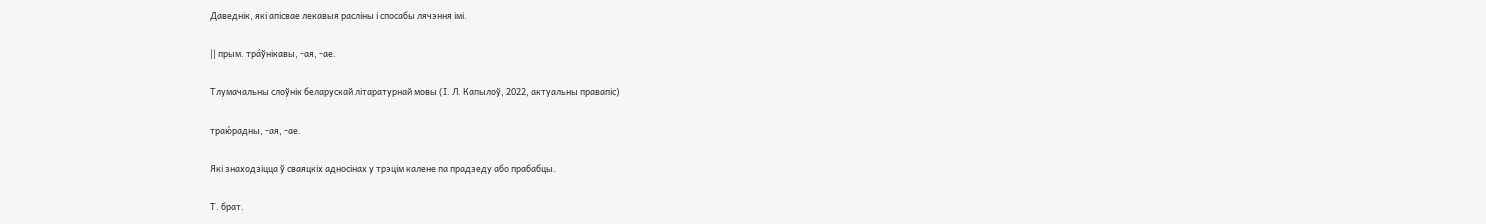Даведнік, які апісвае лекавыя расліны і спосабы лячэння імі.

|| прым. тра́ўнікавы, -ая, -ае.

Тлумачальны слоўнік беларускай літаратурнай мовы (І. Л. Капылоў, 2022, актуальны правапіс)

траю́радны, -ая, -ае.

Які знаходзіцца ў сваяцкіх адносінах у трэцім калене па прадзеду або прабабцы.

Т. брат.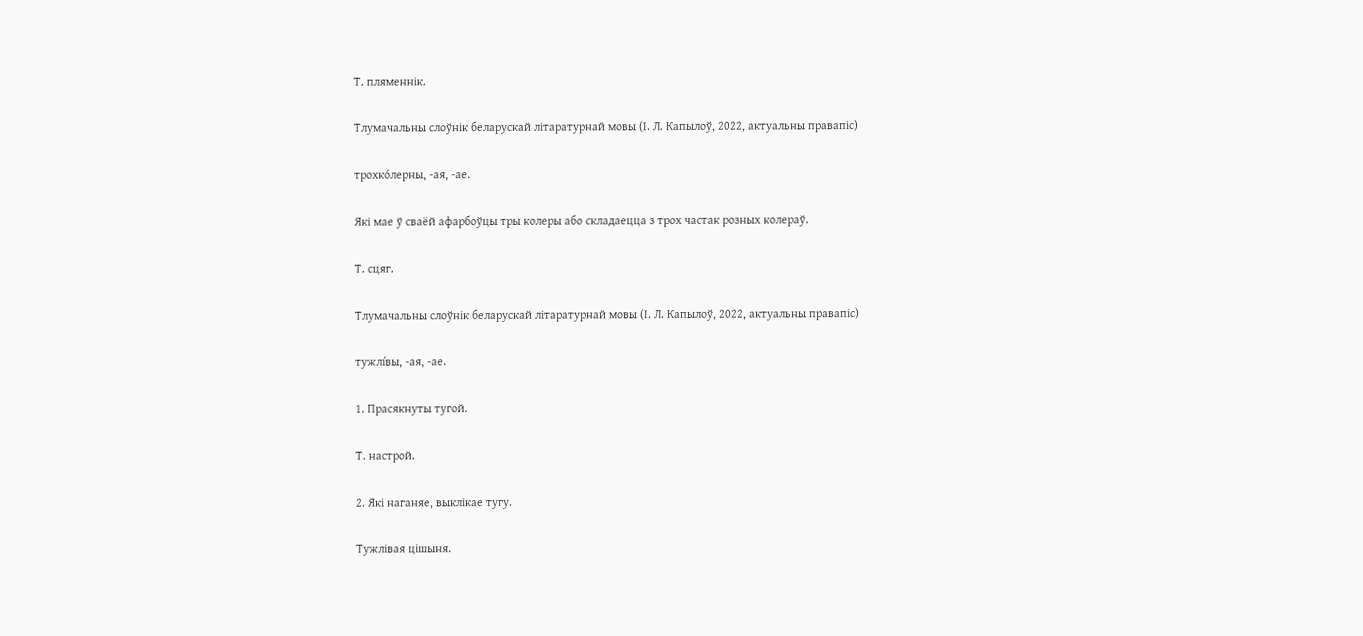Т. пляменнік.

Тлумачальны слоўнік беларускай літаратурнай мовы (І. Л. Капылоў, 2022, актуальны правапіс)

трохко́лерны, -ая, -ае.

Які мае ў сваёй афарбоўцы тры колеры або складаецца з трох частак розных колераў.

Т. сцяг.

Тлумачальны слоўнік беларускай літаратурнай мовы (І. Л. Капылоў, 2022, актуальны правапіс)

тужлі́вы, -ая, -ае.

1. Прасякнуты тугой.

Т. настрой.

2. Які наганяе, выклікае тугу.

Тужлівая цішыня.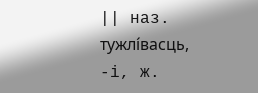|| наз. тужлі́васць, -і, ж.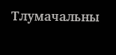Тлумачальны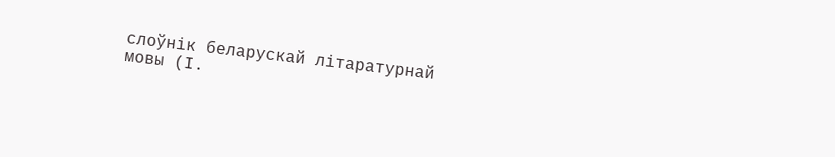слоўнік беларускай літаратурнай мовы (І.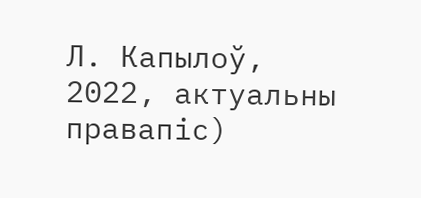Л. Капылоў, 2022, актуальны правапіс)